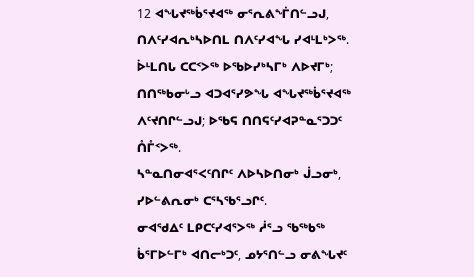12 ᐊᖓᔪᖅᑳᕐᔪᐊᖅ ᓂᕐᕆᕕᖕᒦᑎᓪᓗᒍ, ᑎᐱᑦᓯᐊᕆᒃᓴᐅᑎᒪ ᑎᐱᑦᓯᐊᖓ ᓯᐊᒻᒪᒃᐳᖅ.
ᐆᒻᒪᑎᒐ ᑕᑕᑉᐳᖅ ᐅᖃᐅᓯᒃᓴᒥᒃ ᐱᐅᔪᒥᒃ; ᑎᑎᖅᑲᓂᒡᓗ ᐊᑐᐊᕐᓯᕗᖓ ᐊᖓᔪᖅᑳᕐᔪᐊᖅ ᐱᑦᔪᑎᒋᓪᓗᒍ; ᐅᖃᕋ ᑎᑎᕋᑦᓯᐊᕈᓐᓇᕐᑐᑐᑦ ᑍᒤᑉᐳᖅ.
ᓴᓐᓇᑎᓂᐊᕐᐸᑦᑎᒋᑦ ᐱᐅᓴᐅᑎᓂᒃ ᒎᓗᓂᒃ, ᓯᐅᓪᕕᕆᓂᒃ ᑕᕐᓴᖃᕐᓗᒋᑦ.
ᓂᐊᖁᐃᑦ ᒪᑭᑕᑦᓯᐊᕐᐳᖅ ᓲᕐᓗ ᖃᖅᑲᖅ ᑳᕐᒥᐅᓪᒥᒃ ᐊᑎᓕᒃᑐᑦ, ᓄᔭᕐᑎᓪᓗ ᓂᕕᖓᔪᑦ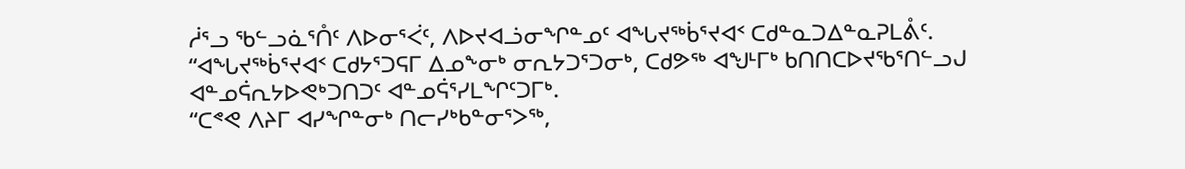ᓲᕐᓗ ᖃᓪᓗᓈᕐᑍᑦ ᐱᐅᓂᕐᐹᑦ, ᐱᐅᔪᐊᓘᓂᖏᓐᓄᑦ ᐊᖓᔪᖅᑳᕐᔪᐊᑉ ᑕᑯᓐᓇᑐᐃᓐᓇᕈᒪᕔᑦ.
“ᐊᖓᔪᖅᑳᕐᔪᐊᑉ ᑕᑯᔭᕐᑐᕋᒥ ᐃᓄᖕᓂᒃ ᓂᕆᔭᑐᕐᑐᓂᒃ, ᑕᑯᕗᖅ ᐊᖑᒻᒥᒃ ᑲᑎᑎᑕᐅᔪᖃᕐᑎᓪᓗᒍ ᐊᓐᓄᕌᕆᔭᐅᕙᒃᑐᑎᑐᑦ ᐊᓐᓄᕌᕐᓯᒪᖏᑦᑐᒥᒃ.
“ᑕᕝᕙ ᐱᔨᒥ ᐊᓯᖏᓐᓂᒃ ᑎᓕᓯᒃᑲᓐᓂᕐᐳᖅ,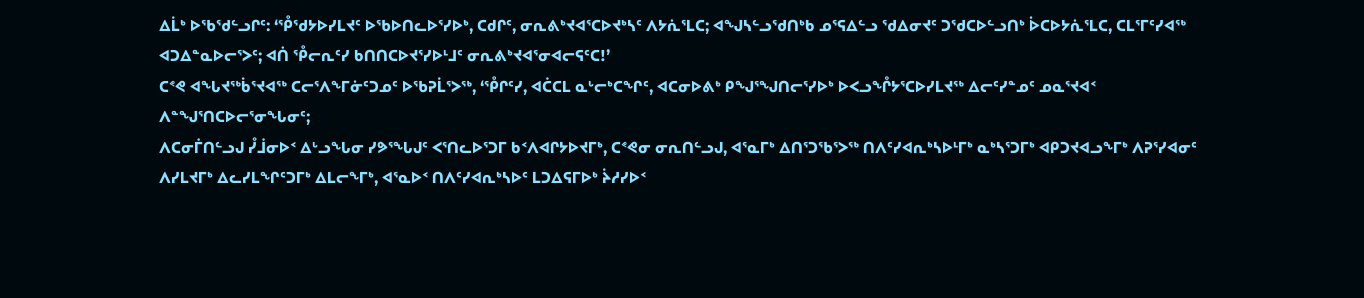ᐃᒫᒃ ᐅᖃᖁᓪᓗᒋᑦ: ‘ᕾᖁᔭᐅᓯᒪᔪᑦ ᐅᖃᐅᑎᓚᐅᕐᓯᐅᒃ, ᑕᑯᒋᑦ, ᓂᕆᕕᒃᔪᐊᕐᑕᐅᔪᒃᓴᑦ ᐱᔭᕇᕐᒪᑕ; ᐊᖑᓴᓪᓗᖁᑎᒃᑲ ᓄᕐᕋᐃᓪᓗ ᖁᐃᓂᔪᑦ ᑐᖁᑕᐅᓪᓗᑎᒃ ᐆᑕᐅᔭᕇᕐᒪᑕ, ᑕᒪᕐᒥᑦᓯᐊᖅ ᐊᑐᐃᓐᓇᐅᓕᕐᐳᑦ; ᐊᑏ ᕾᓕᕆᑦᓯ ᑲᑎᑎᑕᐅᔪᕐᓯᐅᒻᒧᑦ ᓂᕆᕕᒃᔪᐊᕐᓂᐊᓕᕋᑦᑕ!’
ᑕᕝᕙ ᐊᖓᔪᖅᑳᕐᔪᐊᖅ ᑕᓕᕐᐱᖕᒥᓃᑦᑐᓄᑦ ᐅᖃᕈᒫᕐᐳᖅ, ‘ᕾᒋᑦᓯ, ᐊᑖᑕᒪ ᓇᒡᓕᒃᑕᖏᑦ, ᐊᑕᓂᐅᕕᒃ ᑭᖑᕐᖑᑎᓕᕐᓯᐅᒃ ᐅᐸᓗᖕᒊᔭᕐᑕᐅᓯᒪᔪᖅ ᐃᓕᑦᓯᓐᓄᑦ ᓄᓇᕐᔪᐊᑉ ᐱᓐᖑᕐᑎᑕᐅᓕᕐᓂᖓᓂᑦ;
ᐱᑕᓂᒦᑎᓪᓗᒍ ᓮᒨᓂᐅᑉ ᐃᒡᓗᖓᓂ ᓯᕗᕐᖓᒍᑦ ᐸᕐᑎᓚᐅᕐᑐᒥ ᑲᑉᐱᐊᒋᔭᐅᔪᒥᒃ, ᑕᕝᕙᓂ ᓂᕆᑎᓪᓗᒍ, ᐊᕐᓇᒥᒃ ᐃᑎᕐᑐᖃᕐᐳᖅ ᑎᐱᑦᓯᐊᕆᒃᓴᐅᒻᒥᒃ ᓇᒃᓴᕐᑐᒥᒃ ᐊᑭᑐᔪᐊᓗᖕᒥᒃ ᐱᕈᕐᓯᐊᓂᑦ ᐱᓯᒪᔪᒥᒃ ᐃᓚᓯᒪᖏᑦᑐᒥᒃ ᐃᒪᓕᖕᒥᒃ, ᐊᕐᓇᐅᑉ ᑎᐱᑦᓯᐊᕆᒃᓴᐅᑦ ᒪᑐᐃᕋᒥᐅᒃ ᔩᓱᓯᐅᑉ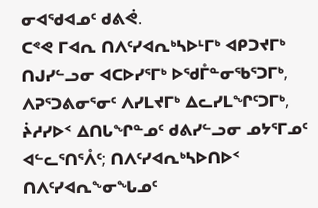ᓂᐊᖁᐊᓄᑦ ᑯᕕᕚ.
ᑕᕝᕙ ᒥᐊᕆ ᑎᐱᑦᓯᐊᕆᒃᓴᐅᒻᒥᒃ ᐊᑭᑐᔪᒥᒃ ᑎᒍᓯᓪᓗᓂ ᐊᑕᐅᓯᕐᒥᒃ ᐅᖁᒤᓐᓂᖃᕐᑐᒥᒃ, ᐱᕈᕐᑐᕕᓂᕐᓂᑦ ᐱᓯᒪᔪᒥᒃ ᐃᓚᓯᒪᖏᑦᑐᒥᒃ, ᔩᓱᓯᐅᑉ ᐃᑎᒐᖏᓐᓄᑦ ᑯᕕᓯᓪᓗᓂ ᓄᔭᕐᒥᓄᑦ ᐊᓪᓚᕐᑎᕐᐰᑦ; ᑎᐱᑦᓯᐊᕆᒃᓴᐅᑎᐅᑉ ᑎᐱᑦᓯᐊᕆᖕᓂᖓᓄᑦ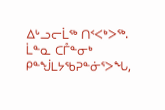ᐃᒡᓗᓕᒫᖅ ᑎᑉᐸᒃᐳᖅ.
ᒫᓐᓇ ᑕᒤᓐᓂᒃ ᑭᓐᖒᒪᔭᖃᕈᓐᓃᕐᐳᖓ,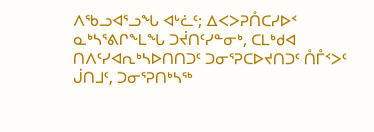ᐱᖃᓗᐊᕐᓗᖓ ᐊᒡᓛᑦ; ᐃᐸᐳᕈᑍᑕᓯᐅᑉ ᓇᒃᓴᕐᕕᒋᖕᒪᖓ ᑐᔫᑎᑦᓯᓐᓂᒃ, ᑕᒪᒃᑯᐊ ᑎᐱᑦᓯᐊᕆᒃᓴᐅᑎᑎᑐᑦ ᑐᓂᕐᕈᑕᐅᔪᑎᑐᑦ ᑍᒤᑉᐳᑦ ᒎᑎᒧᑦ, ᑐᓂᕐᕈᑎᒃᓴᖅ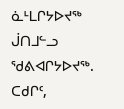ᓈᒻᒪᒋᔭᐅᔪᖅ ᒎᑎᒧᓪᓗ ᖁᕕᐊᒋᔭᐅᔪᖅ.
ᑕᑯᒋᑦ,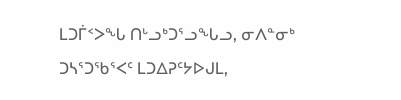ᒪᑐᒦᑉᐳᖓ ᑎᒡᓗᒃᑐᕐᓗᖓᓗ, ᓂᐱᓐᓂᒃ ᑐᓴᕐᑐᖃᕐᐸᑦ ᒪᑐᐃᕈᑦᔭᐅᒍᒪ,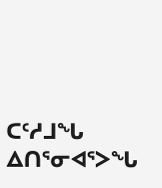ᑕᑦᓱᒧᖓ ᐃᑎᕐᓂᐊᕐᐳᖓ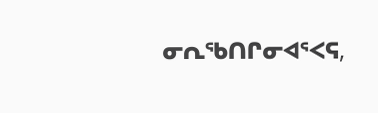ᓂᕆᖃᑎᒋᓂᐊᕐᐸᕋ,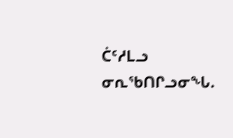ᑖᑦᓱᒪᓗ ᓂᕆᖃᑎᒋᓗᓂᖓ.